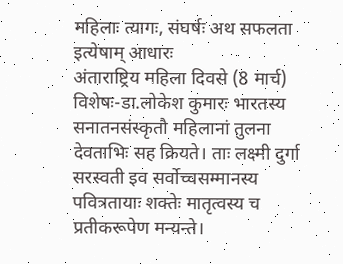महिलाः त्यागः, संघर्षः अथ सफलता इत्येषाम् आधारः
अंताराष्ट्रिय महिला दिवसे (8 मार्च) विशेषः-डा.लोकेश कुमारः भारतस्य सनातनसंस्कृतौ महिलानां तुलना देवताभिः सह क्रियते। ताः लक्ष्मी दुर्गा सरस्वती इव सर्वोच्चसम्मानस्य पवित्रतायाः शक्तेः मातृत्वस्य च प्रतीकरूपेण मन्यन्ते।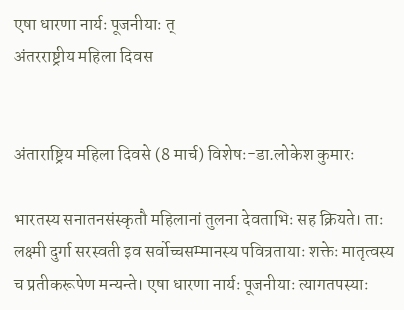एषा धारणा नार्यः पूजनीयाः त्
अंतरराष्ट्रीय महिला दिवस


अंताराष्ट्रिय महिला दिवसे (8 मार्च) विशेषः-डा.लोकेश कुमारः

भारतस्य सनातनसंस्कृतौ महिलानां तुलना देवताभिः सह क्रियते। ताः लक्ष्मी दुर्गा सरस्वती इव सर्वोच्चसम्मानस्य पवित्रतायाः शक्तेः मातृत्वस्य च प्रतीकरूपेण मन्यन्ते। एषा धारणा नार्यः पूजनीयाः त्यागतपस्याः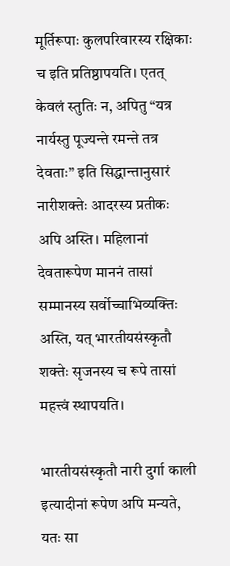मूर्तिरूपाः कुलपरिवारस्य रक्षिकाः च इति प्रतिष्ठापयति। एतत् केवलं स्तुतिः न, अपितु “यत्र नार्यस्तु पूज्यन्ते रमन्ते तत्र देवताः” इति सिद्धान्तानुसारं नारीशक्तेः आदरस्य प्रतीकः अपि अस्ति। महिलानां देवतारूपेण माननं तासां सम्मानस्य सर्वोच्चाभिव्यक्तिः अस्ति, यत् भारतीयसंस्कृतौ शक्तेः सृजनस्य च रूपे तासां महत्त्वं स्थापयति।

भारतीयसंस्कृतौ नारी दुर्गा काली इत्यादीनां रूपेण अपि मन्यते, यतः सा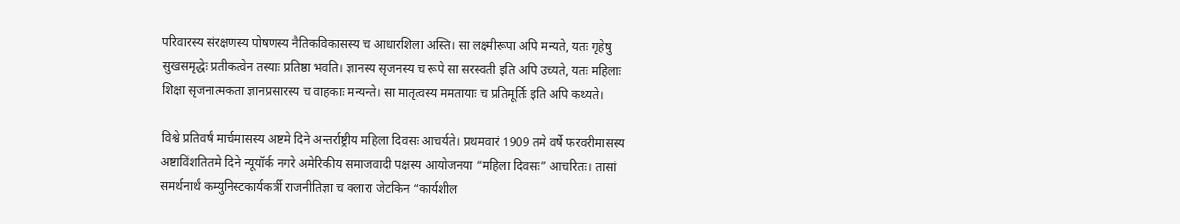परिवारस्य संरक्षणस्य पोषणस्य नैतिकविकासस्य च आधारशिला अस्ति। सा लक्ष्मीरूपा अपि मन्यते, यतः गृहेषु सुखसमृद्धेः प्रतीकत्वेन तस्याः प्रतिष्ठा भवति। ज्ञानस्य सृजनस्य च रूपे सा सरस्वती इति अपि उच्यते, यतः महिलाः शिक्षा सृजनात्मकता ज्ञानप्रसारस्य च वाहकाः मन्यन्ते। सा मातृत्वस्य ममतायाः च प्रतिमूर्तिः इति अपि कथ्यते।

विश्वे प्रतिवर्षं मार्चमासस्य अष्टमे दिने अन्तर्राष्ट्रीय महिला दिवसः आचर्यते। प्रथमवारं 1909 तमे वर्षे फरवरीमासस्य अष्टाविंशतितमे दिने न्यूयॉर्क नगरे अमेरिकीय समाजवादी पक्षस्य आयोजनया “महिला दिवसः” आचरितः। तासां समर्थनार्थं कम्युनिस्टकार्यकर्त्री राजनीतिज्ञा च क्लारा जेटकिन “कार्यशील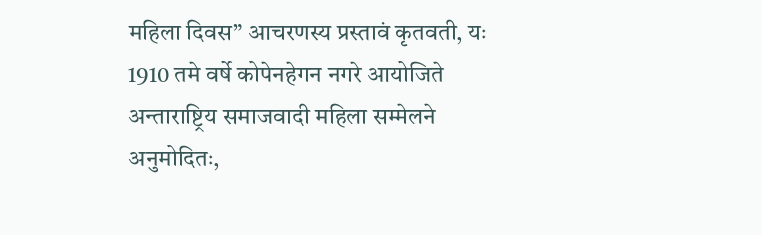महिला दिवस” आचरणस्य प्रस्तावं कृतवती, यः 1910 तमे वर्षे कोपेनहेगन नगरे आयोजिते अन्ताराष्ट्रिय समाजवादी महिला सम्मेलने अनुमोदितः,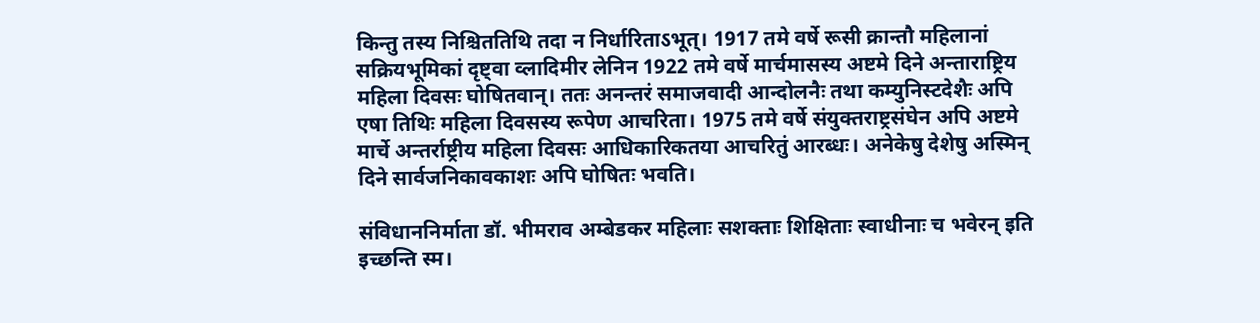किन्तु तस्य निश्चिततिथि तदा न निर्धारिताऽभूत्। 1917 तमे वर्षे रूसी क्रान्तौ महिलानां सक्रियभूमिकां दृष्ट्वा व्लादिमीर लेनिन 1922 तमे वर्षे मार्चमासस्य अष्टमे दिने अन्ताराष्ट्रिय महिला दिवसः घोषितवान्। ततः अनन्तरं समाजवादी आन्दोलनैः तथा कम्युनिस्टदेशैः अपि एषा तिथिः महिला दिवसस्य रूपेण आचरिता। 1975 तमे वर्षे संयुक्तराष्ट्रसंघेन अपि अष्टमे मार्चे अन्तर्राष्ट्रीय महिला दिवसः आधिकारिकतया आचरितुं आरब्धः। अनेकेषु देशेषु अस्मिन् दिने सार्वजनिकावकाशः अपि घोषितः भवति।

संविधाननिर्माता डॉ. भीमराव अम्बेडकर महिलाः सशक्ताः शिक्षिताः स्वाधीनाः च भवेरन् इति इच्छन्ति स्म।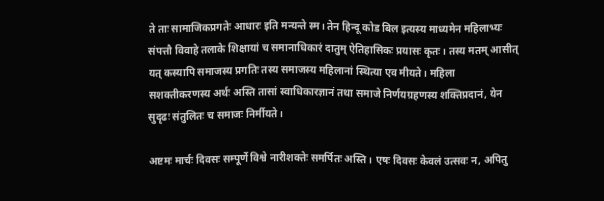ते ताः सामाजिकप्रगतेः आधारः इति मन्यन्ते स्म। तेन हिन्दू कोड बिल इत्यस्य माध्यमेन महिलाभ्यः संपत्तौ विवाहे तलाके शिक्षायां च समानाधिकारं दातुम् ऐतिहासिकः प्रयासः कृतः। तस्य मतम् आसीत् यत् कस्यापि समाजस्य प्रगतिः तस्य समाजस्य महिलानां स्थित्या एव मीयते। महिला सशक्तीकरणस्य अर्थः अस्ति तासां स्वाधिकारज्ञानं तथा समाजे निर्णयग्रहणस्य शक्तिप्रदानं, येन सुदृढः संतुलितः च समाजः निर्मीयते।

अष्टमः मार्चः दिवसः सम्पूर्णे विश्वे नारीशक्तेः समर्पितः अस्ति। एषः दिवसः केवलं उत्सवः न, अपितु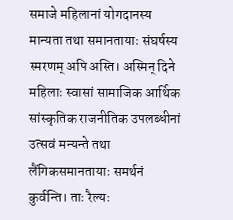समाजे महिलानां योगदानस्य मान्यता तथा समानतायाः संघर्षस्य स्मरणम् अपि अस्ति। अस्मिन् दिने महिलाः स्वासां सामाजिक आर्थिक सांस्कृतिक राजनीतिक उपलब्धीनां उत्सवं मन्यन्ते तथा लैंगिकसमानतायाः समर्थनं कुर्वन्ति। ताः रैल्यः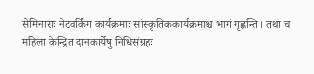सेमिनाराः नेटवर्किंग कार्यक्रमाः सांस्कृतिककार्यक्रमाश्च भागं गृह्णन्ति। तथा च महिला केन्द्रित दानकार्येषु निधिसंग्रहः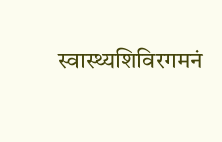स्वास्थ्यशिविरगमनं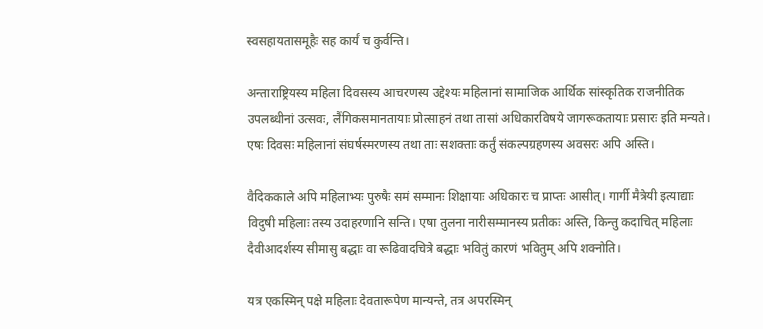स्वसहायतासमूहैः सह कार्यं च कुर्वन्ति।

अन्ताराष्ट्रियस्य महिला दिवसस्य आचरणस्य उद्देश्यः महिलानां सामाजिक आर्थिक सांस्कृतिक राजनीतिक उपलब्धीनां उत्सवः, लैंगिकसमानतायाः प्रोत्साहनं तथा तासां अधिकारविषये जागरूकतायाः प्रसारः इति मन्यते। एषः दिवसः महिलानां संघर्षस्मरणस्य तथा ताः सशक्ताः कर्तुं संकल्पग्रहणस्य अवसरः अपि अस्ति।

वैदिककाले अपि महिलाभ्यः पुरुषैः समं सम्मानः शिक्षायाः अधिकारः च प्राप्तः आसीत्। गार्गी मैत्रेयी इत्याद्याः विदुषी महिलाः तस्य उदाहरणानि सन्ति। एषा तुलना नारीसम्मानस्य प्रतीकः अस्ति, किन्तु कदाचित् महिलाः दैवीआदर्शस्य सीमासु बद्धाः वा रूढिवादचित्रे बद्धाः भवितुं कारणं भवितुम् अपि शक्नोति।

यत्र एकस्मिन् पक्षे महिलाः देवतारूपेण मान्यन्ते, तत्र अपरस्मिन्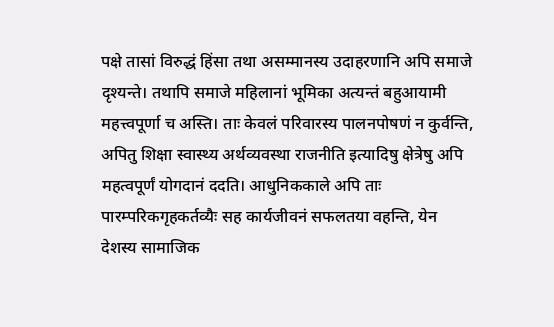पक्षे तासां विरुद्धं हिंसा तथा असम्मानस्य उदाहरणानि अपि समाजे दृश्यन्ते। तथापि समाजे महिलानां भूमिका अत्यन्तं बहुआयामी महत्त्वपूर्णा च अस्ति। ताः केवलं परिवारस्य पालनपोषणं न कुर्वन्ति, अपितु शिक्षा स्वास्थ्य अर्थव्यवस्था राजनीति इत्यादिषु क्षेत्रेषु अपि महत्वपूर्णं योगदानं ददति। आधुनिककाले अपि ताः पारम्परिकगृहकर्तव्यैः सह कार्यजीवनं सफलतया वहन्ति, येन देशस्य सामाजिक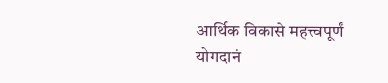आर्थिक विकासे महत्त्वपूर्णं योगदानं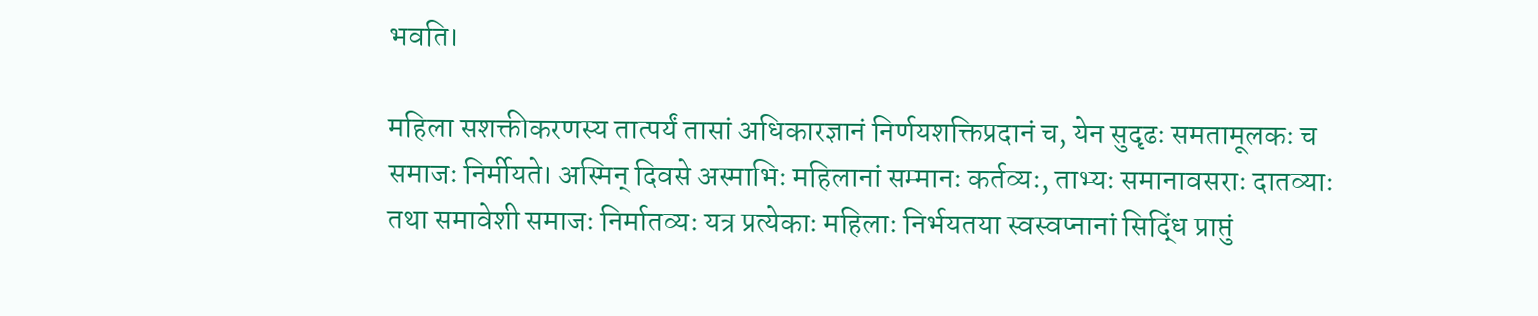भवति।

महिला सशक्तीकरणस्य तात्पर्यं तासां अधिकारज्ञानं निर्णयशक्तिप्रदानं च, येन सुदृढः समतामूलकः च समाजः निर्मीयते। अस्मिन् दिवसे अस्माभिः महिलानां सम्मानः कर्तव्यः, ताभ्यः समानावसराः दातव्याः तथा समावेशी समाजः निर्मातव्यः यत्र प्रत्येकाः महिलाः निर्भयतया स्वस्वप्नानां सिद्धिं प्राप्तुं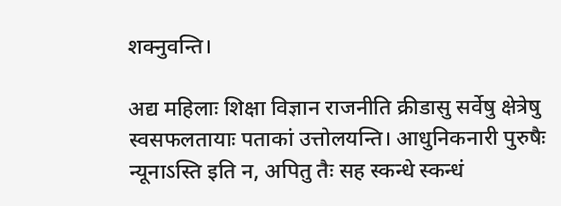शक्नुवन्ति।

अद्य महिलाः शिक्षा विज्ञान राजनीति क्रीडासु सर्वेषु क्षेत्रेषु स्वसफलतायाः पताकां उत्तोलयन्ति। आधुनिकनारी पुरुषैः न्यूनाऽस्ति इति न, अपितु तैः सह स्कन्धे स्कन्धं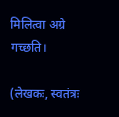मिलित्वा अग्रे गच्छति।

(लेखकः, स्वतंत्रः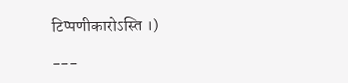टिप्पणीकारोऽस्ति ।)

---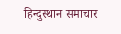हिन्दुस्थान समाचार